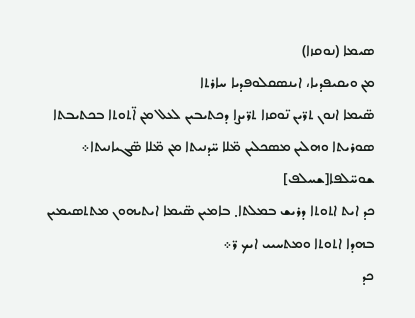ܣܝܡܐ (ܢܘܩܙܐ)
ܡܢ ܘܝܩܝܦܕܝܐ، ܐܝܢܣܩܠܘܦܕܝܐ ܚܐܪܬܐ
ܣ̈ܝܡܐ ܐܢܘܢ ܬܪ̈ܝܢ ܢ̈ܘܩܙܐ ܬܪ̈ܝܨܐ ܕܟܬܝܒܝܢ ܠܥܠ ܡܢ ܐ̈ܬܘܬܐ ܒܟܬܝܒܬܐ ܣܘܪܝܬܐ ܘܗܠܝܢ ܡܣܟܠܝܢ ܡ̈ܠܐ ܚ̈ܕܢܝܬܐ ܡܢ ܡ̈ܠܐ ܣ̈ܓܝܐܢܝܬܐ܀
ܫܘܚ̈ܠܦܐ[ܫܚܠܦ]
ܟܕ ܐܝܬ ܐܬܘܬܐ ܕܪܝܫ ܒܡܠܬܐ܂ ܒܐܡܝܢ ܣ̈ܝܡܐ ܐܝܬܝܗܘܢ ܡܬܬܣܝܡܝܢ ܒܗܕܐ ܐܬܘܬܐ ܘܡܬܚܝܝ ܐܝܟ ܪ̈܀
ܟܕ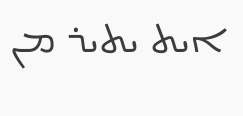ܐܝܬ ܝܬܝܪ ܡܢ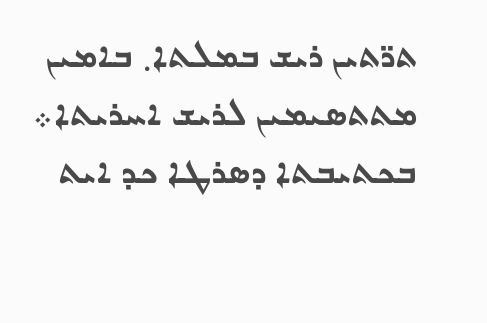ܬܪ̈ܬܝܢ ܪܝܫ ܒܡܠܬܐ܂ ܒܐܡܝܢ ܡܬܬܣܝܡܝܢ ܠܪܝܫ ܐܚܪܝܬܐ܀
ܒܟܬܝܒܬܐ ܕܣܪܛܐ ܟܕ ܐܝܬ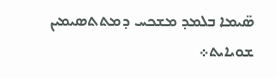ܣ̈ܝܡܐ ܒܠܡܕ ܡܫܟܚ ܕܡܬܬܣܝܡܝܢ ܫܘܝܐܝܬ܀